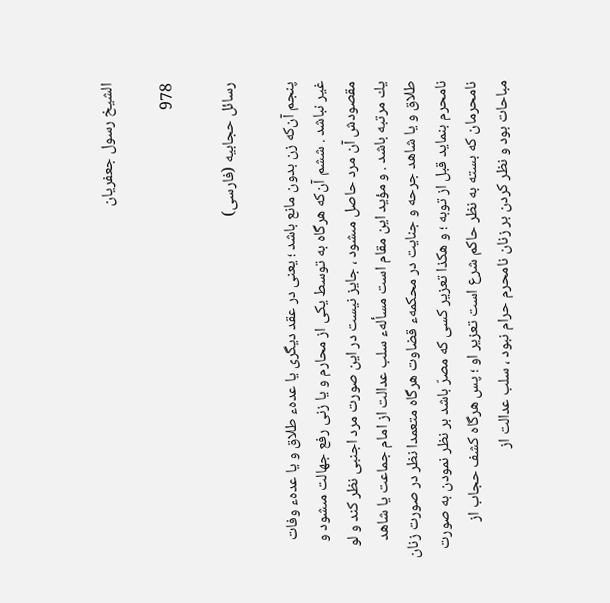الشيخ رسول جعفريان

978

رسائل حجابيه (فارسى)

پنجم آن‌كه زن بدون مانع باشد ؛ يعنى در عقد ديگرى يا عدهء طلاق و يا عدهء وفات غير نباشد . ششم آن‌كه هرگاه به توسط يكى از محارم و يا زنى رفع جهالت مىشود و مقصودش آن مرد حاصل مىشود ، جايز نيست در اين صورت مرد اجنبى نظر كند و لو يك مرتبه باشد . و مؤيد اين مقام است مسألهء سلب عدالت از امام جماعت يا شاهد طلاق و يا شاهد جرحه و جنايت در محكمهء قضاوت هرگاه متعمدا نظر در صورت زنان نامحرم بنمايد قبل از توبه ؛ و هكذا تعزير كسى كه مصرّ باشد بر نظر نمودن به صورت نامحرمان كه بسته به نظر حاكم شرع است تعزير او ؛ پس هرگاه كشف حجاب از مباحات بود و نظر كردن بر زنان نامحرم حرام نبود ، سلب عدالت از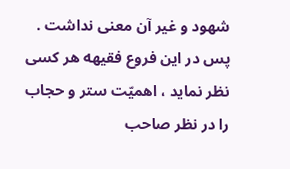شهود و غير آن معنى نداشت . پس در اين فروع فقيهه هر كسى نظر نمايد ، اهميّت ستر و حجاب را در نظر صاحب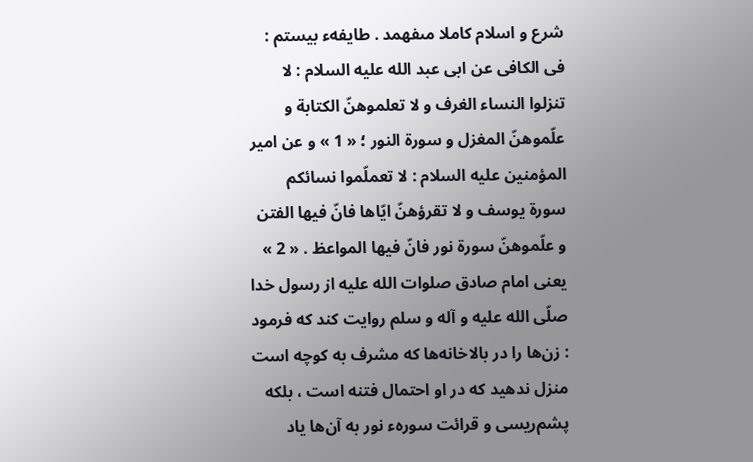شرع و اسلام كاملا مىفهمد . طايفهء بيستم : فى الكافى عن ابى عبد الله عليه السلام : لا تنزلوا النساء الغرف و لا تعلموهنّ الكتابة و علّموهنّ المغزل و سورة النور ؛ « 1 » و عن امير المؤمنين عليه السلام : لا تعملّموا نسائكم سورة يوسف و لا تقرؤهنّ ايّاها فانّ فيها الفتن و علّموهنّ سورة نور فانّ فيها المواعظ . « 2 » يعنى امام صادق صلوات الله عليه از رسول خدا صلّى الله عليه و آله و سلم روايت كند كه فرمود : زن‌ها را در بالاخانه‌ها كه مشرف به كوچه است منزل ندهيد كه در او احتمال فتنه است ، بلكه پشم‌ريسى و قرائت سورهء نور به آن‌ها ياد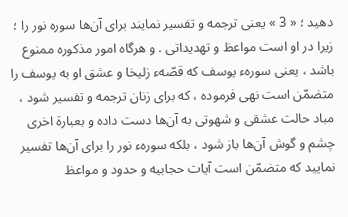دهيد ؛ « 3 » يعنى ترجمه و تفسير نمايند براى آن‌ها سوره نور را ؛ زيرا در او است مواعظ و تهديداتى . و هرگاه امور مذكوره ممنوع باشد ، يعنى سورهء يوسف كه قصّهء زليخا و عشق او به يوسف را متضمّن است نهى فرموده ، كه براى زنان ترجمه و تفسير شود ، مباد حالت عشقى و شهوتى به آن‌ها دست داده و بعبارة اخرى چشم و گوش آن‌ها باز شود ، بلكه سورهء نور را براى آن‌ها تفسير نماييد كه متضمّن است آيات حجابيه و حدود و مواعظ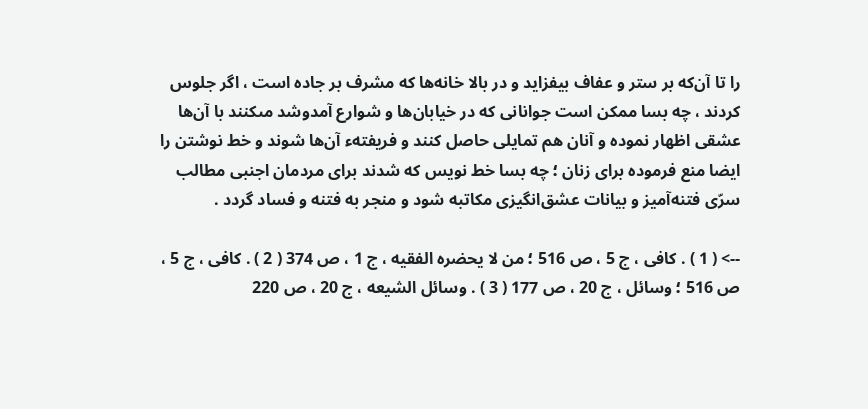را تا آن‌كه بر ستر و عفاف بيفزايد و در بالا خانه‌ها كه مشرف بر جاده است ، اگر جلوس كردند ، چه بسا ممكن است جوانانى كه در خيابان‌ها و شوارع آمدوشد مىكنند با آن‌ها عشقى اظهار نموده و آنان هم تمايلى حاصل كنند و فريفتهء آن‌ها شوند و خط نوشتن را ايضا منع فرموده براى زنان ؛ چه بسا خط نويس كه شدند براى مردمان اجنبى مطالب سرّى فتنه‌آميز و بيانات عشق‌انگيزى مكاتبه شود و منجر به فتنه و فساد گردد .

--> ( 1 ) . كافى ، ج 5 ، ص 516 ؛ من لا يحضره الفقيه ، ج 1 ، ص 374 ( 2 ) . كافى ، ج 5 ، ص 516 ؛ وسائل ، ج 20 ، ص 177 ( 3 ) . وسائل الشيعه ، ج 20 ، ص 220